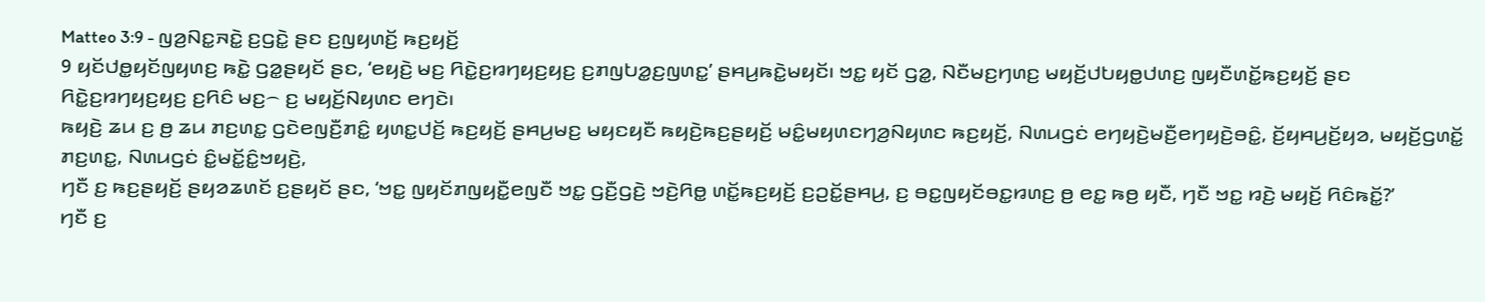Matteo 3:9 - ꤜꤤ꤬ꤡꤢ꤭ꤏꤢꤧ꤭ ꤢ꤬ꤞꤢꤧ꤭ ꤔꤢ ꤢ꤬ꤜꤟꤛꤢꤩ꤬ ꤒꤢ꤬ꤟꤢꤩ꤬
9 ꤟꤢꤩꤓꤥ꤭ꤟꤢꤩꤜꤟꤛꤢ꤬ ꤒꤢꤧ꤭ ꤞꤤ꤭ꤔꤟꤢꤩ ꤔꤢ, ‘ꤕꤟꤢꤧ꤬ ꤗꤢ꤬ ꤖꤢꤧ꤭ꤢ꤬ꤙꤚꤟꤢ꤬ꤟꤢ꤬ ꤢ꤬ꤊꤜꤝꤤ꤭ꤢ꤬ꤜꤛꤢ꤭’ ꤔꤌꤣ꤬ꤒꤢꤧ꤭ꤗꤟꤢꤩ꤯ ꤠꤢ꤭ ꤟꤢꤩ ꤞꤤ꤭, ꤡꤢꤪꤗꤢ꤬ꤚꤛꤢ꤬ ꤗꤟꤢꤩ꤬ꤓꤝꤟꤥ꤭ꤓꤛꤢ꤬ ꤜꤟꤢꤪꤛꤢꤩ꤭ꤒꤢ꤬ꤟꤢꤩ꤬ ꤔꤢ ꤖꤢꤧ꤭ꤢ꤬ꤙꤚꤟꤢ꤬ꤟꤢ꤬ ꤢ꤬ꤖꤢꤨ ꤗꤢ꤬꤮ ꤢ꤬ ꤗꤟꤢꤩ꤬ꤡꤟꤛꤢ ꤕꤚꤢꤧ꤯
ꤒꤟꤢꤧ꤬ ꤘꤣ ꤢ꤬ ꤥ꤬ ꤘꤣ ꤊꤢ꤬ꤛꤢ꤭ ꤞꤢꤧꤕꤜꤢꤪ꤬ꤊꤢꤨ꤭ ꤟꤛꤢ꤭ꤓꤢꤩ꤬ ꤒꤢ꤬ꤟꤢꤩ꤬ ꤔꤌꤣ꤬ꤗꤢ꤬ ꤗꤟꤢꤟꤢꤪ ꤒꤟꤢꤧ꤬ꤒꤢ꤬ꤔꤟꤢꤩ꤬ ꤗꤢꤨ꤭ꤗꤟꤛꤢꤚꤤ꤬ꤡꤟꤛꤢ ꤒꤢ꤬ꤟꤢꤩ꤬, ꤡꤛꤣꤞꤢꤦ ꤕꤚꤟꤢꤧ꤬ꤗꤢꤪ꤬ꤕꤚꤟꤢꤧ꤬ꤋꤢꤨ꤭, ꤢꤩ꤬ꤟꤌꤣ꤬ꤢꤩ꤬ꤟꤤ, ꤗꤟꤢꤩ꤬ꤞꤛꤢꤩ꤭ ꤊꤢ꤬ꤛꤢ꤭, ꤡꤛꤣꤞꤢꤦ ꤢꤨ꤭ꤗꤢꤩ꤭ꤢꤨ꤭ꤠꤟꤢꤧ꤬,
ꤚꤢꤪ ꤢ꤬ ꤒꤢ꤬ꤔꤟꤢꤩ꤬ ꤔꤟꤤꤘꤛꤢꤩ ꤢ꤬ꤔꤟꤢꤩ ꤔꤢ, ‘ꤠꤢ꤭ ꤜꤟꤢꤩꤊꤜꤟꤢꤪ꤭ꤕꤜꤢꤪ ꤠꤢ꤭ ꤞꤢꤪ꤬ꤞꤢꤧ꤬ ꤠꤢꤧ꤬ꤖꤥ꤭ ꤛꤢꤩ꤭ꤒꤢ꤬ꤟꤢꤩ꤬ ꤢ꤬ꤑꤢꤩ꤭ꤔꤌꤣ꤬, ꤢ꤬ ꤋꤢ꤭ꤜꤟꤢꤩꤋꤢ꤭ꤙꤛꤢ꤬ ꤥ꤬ ꤕꤢ꤭ ꤒꤥ꤬ ꤟꤢꤪ, ꤚꤢꤪ ꤠꤢ꤭ ꤙꤢꤧ꤬ ꤗꤟꤢꤩ꤬ ꤖꤢꤨꤒꤢꤩ꤭?’
ꤚꤢꤪ ꤢ꤬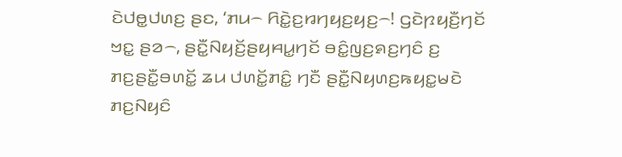ꤢꤧꤓꤥ꤭ꤓꤛꤢ꤬ ꤔꤢ, ‘ꤊꤣ꤮ ꤖꤢꤧ꤭ꤢ꤬ꤙꤚꤟꤢ꤬ꤟꤢ꤬꤮! ꤞꤢꤧꤐꤟꤢꤪ꤬ꤚꤢꤩ ꤠꤢ꤭ ꤔꤤ꤮, ꤔꤢꤪ꤭ꤡꤟꤢꤩ꤬ꤔꤟꤌꤣ꤭ꤚꤢꤩ ꤋꤢꤨ꤭ꤜꤢ꤬ꤎꤢ꤬ꤚꤢꤨ ꤢ꤬ ꤊꤢ꤬ꤔꤢꤪ꤭ꤋꤛꤢꤩ꤭ ꤘꤣ ꤓꤛꤢꤩ꤭ꤊꤢꤨ꤭ ꤚꤢꤪ ꤔꤢꤪ꤭ꤡꤟꤛꤢ꤬ꤒꤟꤢ꤭ꤗꤢꤧ ꤊꤢ꤬ꤡꤟꤢꤨ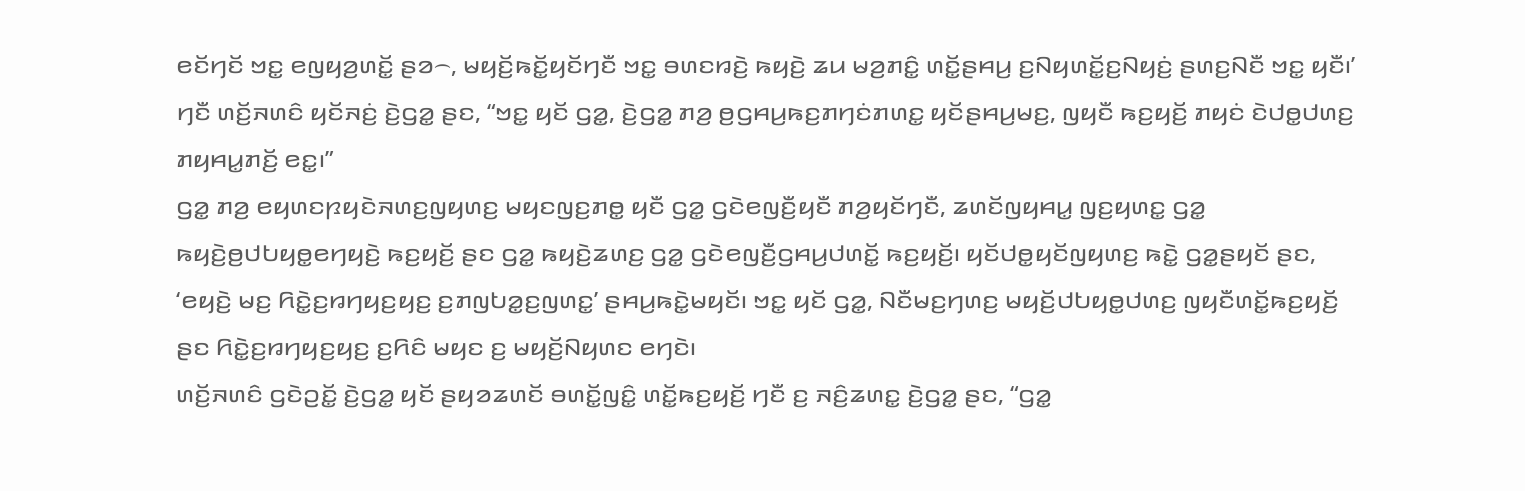ꤕꤢꤩꤚꤢꤩ ꤠꤢ꤭ ꤕꤜꤟꤤ꤬ꤛꤢꤩ꤭ ꤔꤤ꤮, ꤗꤟꤢꤩ꤬ꤒꤢꤩ꤭ꤟꤢꤩꤚꤢꤪ ꤠꤢ꤭ ꤋꤛꤢꤙꤢꤧ꤬ ꤒꤟꤢꤧ꤬ ꤘꤣ ꤗꤤ꤬ꤊꤢꤨ꤭ ꤛꤢꤩ꤭ꤔꤌꤣ꤬ ꤢ꤬ꤡꤟꤛꤢꤩ꤭ꤢ꤬ꤡꤟꤢꤦ꤬ ꤔꤛꤢ꤬ꤡꤢꤪ ꤠꤢ꤭ ꤟꤢꤪ꤯’
ꤚꤢꤪ ꤛꤢꤩ꤬ꤏꤛꤢꤨ ꤟꤢꤩꤏꤢꤦ꤬ ꤢꤧ꤬ꤞꤤ꤭ ꤔꤢ, “ꤠꤢ꤭ ꤟꤢꤩ ꤞꤤ꤭, ꤢꤧ꤬ꤞꤤ꤭ ꤊꤤ꤬ ꤥ꤬ꤞꤌꤣ꤬ꤒꤢ꤬ꤊꤚꤢꤦꤊꤛꤢ꤭ ꤟꤢꤩꤔꤌꤣ꤬ꤗꤢ꤬, ꤜꤟꤢꤪ ꤒꤢ꤬ꤟꤢꤩ꤬ ꤊꤟꤢꤦ ꤢꤧꤓꤥ꤭ꤓꤛꤢ꤬ ꤊꤟꤌꤣ꤭ꤊꤢꤩ꤬ ꤕꤢ꤭꤯”
ꤞꤤ꤭ ꤊꤤ꤬ ꤕꤟꤛꤢꤐꤟꤢꤧꤏꤛꤢ꤬ꤜꤟꤛꤢ꤬ ꤗꤟꤢꤜꤢ꤬ꤊꤥ꤭ ꤟꤢꤪ ꤞꤤ꤭ ꤞꤢꤧꤕꤜꤢꤪ꤬ꤟꤢꤪ ꤊꤤ꤬ꤟꤢꤩꤚꤢꤪ, ꤘꤛꤢꤩꤜꤟꤌꤣ꤭ ꤜꤢ꤬ꤟꤛꤢ꤭ ꤞꤤ꤭ ꤒꤟꤢꤧ꤬ꤥ꤬ꤓꤝꤟꤥ꤭ꤕꤚꤟꤢꤧ꤬ ꤒꤢ꤬ꤟꤢꤩ꤬ ꤔꤢ ꤞꤤ꤭ ꤒꤟꤢꤧ꤬ꤘꤛꤢ꤬ ꤞꤤ꤭ ꤞꤢꤧꤕꤜꤢꤪ꤬ꤞꤌꤣ꤬ꤓꤛꤢꤩ꤭ ꤒꤢ꤬ꤟꤢꤩ꤬꤯ ꤟꤢꤩꤓꤥ꤭ꤟꤢꤩꤜꤟꤛꤢ꤬ ꤒꤢꤧ꤭ ꤞꤤ꤭ꤔꤟꤢꤩ ꤔꤢ, ‘ꤕꤟꤢꤧ꤬ ꤗꤢ꤬ ꤖꤢꤧ꤭ꤢ꤬ꤙꤚꤟꤢ꤬ꤟꤢ꤬ ꤢ꤬ꤊꤜꤝꤤ꤭ꤢ꤬ꤜꤛꤢ꤭’ ꤔꤌꤣ꤬ꤒꤢꤧ꤭ꤗꤟꤢꤩ꤯ ꤠꤢ꤭ ꤟꤢꤩ ꤞꤤ꤭, ꤡꤢꤪꤗꤢ꤬ꤚꤛꤢ꤬ ꤗꤟꤢꤩ꤬ꤓꤝꤟꤥ꤭ꤓꤛꤢ꤬ ꤜꤟꤢꤪꤛꤢꤩ꤭ꤒꤢ꤬ꤟꤢꤩ꤬ ꤔꤢ ꤖꤢꤧ꤭ꤢ꤬ꤙꤚꤟꤢ꤬ꤟꤢ꤬ ꤢ꤬ꤖꤢꤨ ꤗꤟꤢ ꤢ꤬ ꤗꤟꤢꤩ꤬ꤡꤟꤛꤢ ꤕꤚꤢꤧ꤯
ꤛꤢꤩ꤬ꤏꤛꤢꤨ ꤞꤢꤧꤑꤢꤩ꤭ ꤢꤧ꤬ꤞꤤ꤭ ꤟꤢꤩ ꤔꤟꤤꤘꤛꤢꤩ ꤋꤛꤢꤩ꤭ꤜꤢꤨ꤭ ꤛꤢꤩ꤭ꤒꤢ꤬ꤟꤢꤩ꤬ ꤚꤢꤪ ꤢ꤬ ꤏꤢꤨ꤬ꤘꤛꤢ꤭ ꤢꤧ꤬ꤞꤤ꤭ ꤔꤢ, “ꤞꤤ꤭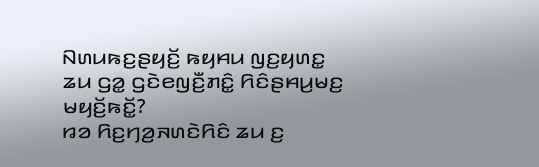ꤡꤛꤣꤒꤢ꤬ꤔꤟꤢꤩ꤬ ꤒꤟꤌꤣ ꤜꤢ꤬ꤟꤛꤢ꤭ ꤘꤣ ꤞꤤ꤭ ꤞꤢꤧꤕꤜꤢꤪ꤬ꤊꤢꤨ꤭ ꤖꤢꤨꤔꤌꤣ꤬ꤗꤢ꤬ ꤗꤟꤢꤩ꤬ꤒꤢꤩ꤭?
ꤙꤤ ꤖꤢ꤬ꤚꤤ꤬ꤏꤛꤢꤧꤖꤢꤨ ꤘꤣ ꤢ꤬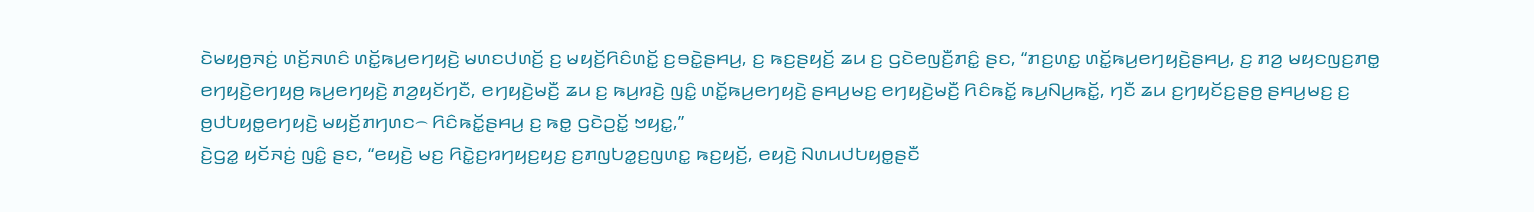ꤢꤧꤗꤟꤥ꤬ꤏꤢꤦ꤬ ꤛꤢꤩ꤬ꤏꤛꤢꤨ ꤛꤢꤩ꤭ꤒꤣ꤬ꤕꤚꤟꤢꤧ꤬ ꤗꤛꤢꤓꤛꤢꤩ꤬ ꤢ꤬ ꤗꤟꤢꤩ꤬ꤖꤢꤨꤛꤢꤩ꤭ ꤢ꤬ꤋꤢꤧ꤭ꤔꤌꤣ꤬, ꤢ꤬ ꤒꤢ꤬ꤔꤟꤢꤩ꤬ ꤘꤣ ꤢ꤬ ꤞꤢꤧꤕꤜꤢꤪ꤬ꤊꤢꤨ꤭ ꤔꤢ, “ꤊꤢ꤬ꤛꤢ꤭ ꤛꤢꤩ꤭ꤒꤣ꤬ꤕꤚꤟꤢꤧ꤬ꤔꤌꤣ꤬, ꤢ꤬ ꤊꤤ꤬ ꤗꤟꤢꤜꤢ꤬ꤊꤥ꤭ ꤕꤚꤟꤢꤧ꤬ꤕꤚꤟꤥ꤬ ꤒꤣ꤬ꤕꤚꤟꤢꤧ꤬ ꤊꤤ꤬ꤟꤢꤩꤚꤢꤪ, ꤕꤚꤟꤢꤧ꤬ꤗꤢꤪ꤬ ꤘꤣ ꤢ꤬ ꤒꤣ꤬ꤙꤢꤧ꤬ ꤜꤢꤨ꤭ ꤛꤢꤩ꤭ꤒꤣ꤬ꤕꤚꤟꤢꤧ꤬ ꤔꤌꤣ꤬ꤗꤢ꤬ ꤕꤚꤟꤢꤧ꤬ꤗꤢꤪ꤬ ꤖꤢꤨꤒꤢꤩ꤭ ꤒꤣ꤬ꤡꤣ꤬ꤒꤢꤩ꤭, ꤚꤢꤪ ꤘꤣ ꤢ꤬ꤚꤟꤢꤩꤢ꤬ꤔꤥ꤬ ꤔꤌꤣ꤬ꤗꤢ꤬ ꤢ꤬ ꤥ꤬ꤓꤝꤟꤥ꤭ꤕꤚꤟꤢꤧ꤬ ꤗꤟꤢꤩ꤬ꤊꤚꤛꤢ꤮ ꤖꤢꤨꤒꤢꤩ꤭ꤔꤌꤣ꤬ ꤢ꤬ ꤒꤥ꤭ ꤞꤢꤧꤑꤢꤩ꤭ ꤠꤟꤢ꤭,”
ꤢꤧ꤬ꤞꤤ꤭ ꤟꤢꤩꤏꤢꤦ꤬ ꤜꤢꤨ꤭ ꤔꤢ, “ꤕꤟꤢꤧ꤬ ꤗꤢ꤬ ꤖꤢꤧ꤭ꤢ꤬ꤙꤚꤟꤢ꤬ꤟꤢ꤬ ꤢ꤬ꤊꤜꤝꤤ꤭ꤢ꤬ꤜꤛꤢ꤭ ꤒꤢ꤬ꤟꤢꤩ꤬, ꤕꤟꤢꤧ꤬ ꤡꤛꤣꤓꤝꤟꤥ꤭ꤔꤢꤪ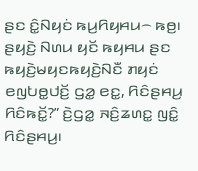ꤔꤢ ꤢꤨ꤭ꤡꤟꤢꤦ ꤒꤣ꤬ꤖꤟꤌꤣ꤮ ꤒꤥ꤬꤯ ꤔꤟꤢꤧ꤬ ꤡꤛꤣ ꤟꤢꤩ ꤒꤟꤌꤣ ꤔꤢ ꤒꤟꤢꤧ꤬ꤗꤟꤢꤒꤟꤢꤧ꤬ꤡꤢꤪ ꤊꤟꤢꤦ ꤕꤜꤝꤥ꤭ꤓꤢꤩ꤬ ꤞꤤ꤭ ꤕꤢ꤭, ꤖꤢꤨꤔꤌꤣ꤬ ꤖꤢꤨꤒꤢꤩ꤭?” ꤢꤧ꤬ꤞꤤ꤭ ꤏꤢꤨ꤬ꤘꤛꤢ꤭ ꤜꤢꤨ꤭ ꤖꤢꤨꤔꤌꤣ꤬꤯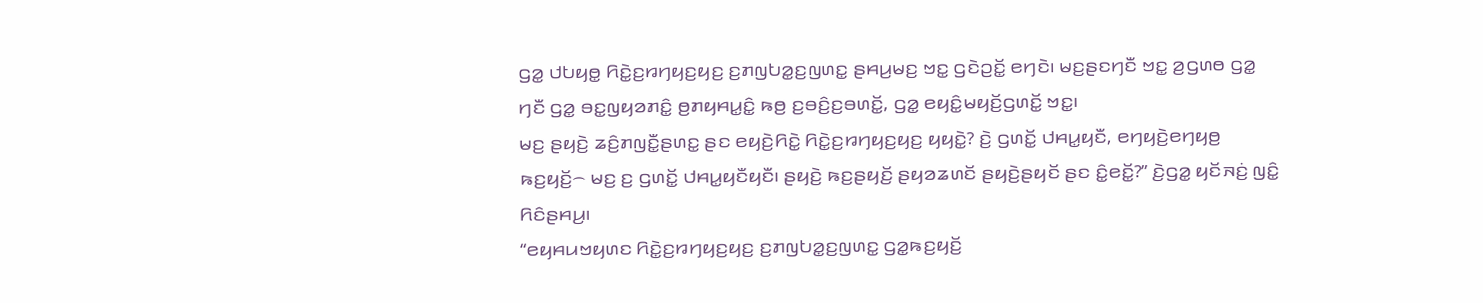ꤞꤤ꤭ ꤓꤝꤟꤥ꤭ ꤖꤢꤧ꤭ꤢ꤬ꤙꤚꤟꤢ꤬ꤟꤢ꤬ ꤢ꤬ꤊꤜꤝꤤ꤭ꤢ꤬ꤜꤛꤢ꤭ ꤔꤌꤣ꤬ꤗꤢ꤬ ꤠꤢ꤭ ꤞꤢꤧꤑꤢꤩ꤭ ꤕꤚꤢꤧ꤯ ꤗꤢ꤬ꤔꤢꤚꤢꤪ ꤠꤢ꤭ ꤤ꤬ꤞꤛꤥ ꤞꤤ꤭ ꤚꤢꤪ ꤞꤤ꤭ ꤋꤢ꤭ꤜꤟꤤꤊꤢꤨ꤭ ꤥ꤬ꤊꤟꤌꤣ꤭ꤢꤨ꤭ ꤒꤥ꤬ ꤢ꤬ꤋꤢꤨ꤬ꤢ꤬ꤋꤛꤢꤩ꤭, ꤞꤤ꤭ ꤕꤟꤢꤨ꤭ꤗꤟꤢꤩ꤬ꤞꤛꤢꤩ꤭ ꤠꤢ꤭꤯
ꤗꤢ꤬ ꤔꤟꤢꤧ꤬ ꤘꤢꤨ꤬ꤊꤜꤢꤪ꤭ꤔꤛꤢ꤭ ꤔꤢ ꤕꤟꤢꤧ꤬ꤖꤢꤧ꤭ ꤖꤢꤧ꤭ꤢ꤬ꤙꤚꤟꤢ꤬ꤟꤢ꤬ ꤟꤟꤢꤧ꤭? ꤢꤧ꤬ ꤞꤛꤢꤩ꤭ ꤓꤌꤣ꤭ꤟꤢꤪ, ꤕꤚꤟꤢꤧ꤬ꤕꤚꤟꤥ꤬ ꤒꤢ꤬ꤟꤢꤩ꤬꤮ ꤗꤢ꤬ ꤢ꤬ ꤞꤛꤢꤩ꤭ ꤓꤌꤣ꤭ꤟꤢꤪꤟꤢꤪ꤯ ꤔꤟꤢꤧ꤬ ꤒꤢ꤬ꤔꤟꤢꤩ꤬ ꤔꤟꤤꤘꤛꤢꤩ ꤔꤟꤢꤧ꤬ꤔꤟꤢꤩ ꤔꤢ ꤢꤨ꤭ꤕꤢꤩ꤭?” ꤢꤧ꤬ꤞꤤ꤭ ꤟꤢꤩꤏꤢꤦ꤬ ꤜꤢꤨ꤭ ꤖꤢꤨꤔꤌꤣ꤬꤯
“ꤕꤟꤌꤣꤠꤟꤛꤢ ꤖꤢꤧ꤭ꤢ꤬ꤙꤚꤟꤢ꤬ꤟꤢ꤬ ꤢ꤬ꤊꤜꤝꤤ꤭ꤢ꤬ꤜꤛꤢ꤭ ꤞꤤ꤭ꤒꤢ꤬ꤟꤢꤩ꤬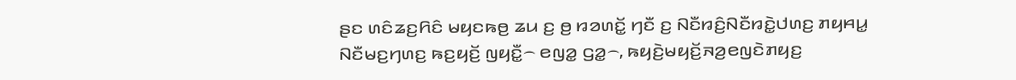ꤔꤢ ꤛꤢꤨꤘꤢ꤬ꤖꤢꤨ ꤗꤟꤢꤒꤥ꤬ ꤘꤣ ꤢ꤬ ꤥ꤬ ꤙꤤꤛꤢꤩ꤭ ꤚꤢꤪ ꤢ꤬ ꤡꤢꤪꤙꤢꤨ꤬ꤡꤢꤪꤙꤢꤧ꤭ꤓꤛꤢ꤬ ꤊꤟꤌꤣ꤭ ꤡꤢꤪꤗꤢ꤬ꤚꤛꤢ꤬ ꤒꤢ꤬ꤟꤢꤩ꤬ ꤜꤟꤢꤪ꤭꤮ ꤕꤜꤤ꤭ ꤞꤤ꤭꤮, ꤒꤟꤢꤧ꤬ꤗꤟꤢꤩ꤬ꤏꤤ꤬ꤕꤜꤢꤧꤊꤟꤢ꤬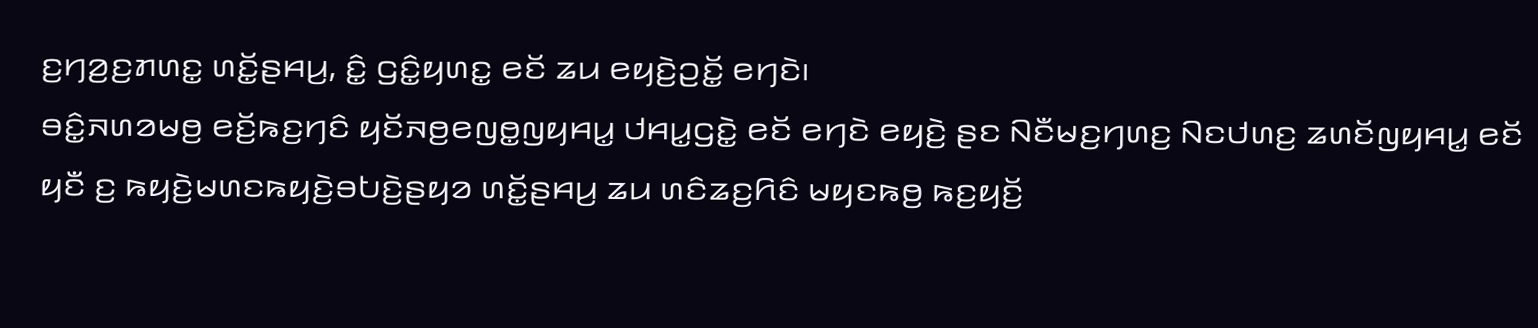ꤢ꤬ꤚꤤ꤬ꤢ꤬ꤊꤛꤢ꤭ ꤛꤢꤩ꤭ꤔꤌꤣ꤬, ꤢꤨ꤭ ꤞꤢꤨ꤭ꤟꤛꤢ꤭ ꤕꤢꤩ ꤘꤣ ꤕꤟꤢꤧ꤬ꤑꤢꤩ꤭ ꤕꤚꤢꤧ꤯
ꤋꤢꤨ꤭ꤏꤛꤤꤗꤥ꤬ ꤕꤢꤩ꤬ꤒꤢ꤬ꤚꤢꤨ ꤟꤢꤩꤏꤥ꤬ꤕꤜꤥ꤭ꤜꤟꤌꤣ꤭ ꤓꤌꤣ꤭ꤞꤢꤧ꤭ ꤕꤢꤩ ꤕꤚꤢꤧ ꤕꤟꤢꤧ꤬ ꤔꤢ ꤡꤢꤪꤗꤢ꤬ꤚꤛꤢ꤬ ꤡꤢꤓꤛꤢ꤬ ꤘꤛꤢꤩꤜꤟꤌꤣ꤭ ꤕꤢꤩ ꤟꤢꤪ ꤢ꤬ ꤒꤟꤢꤧ꤬ꤗꤛꤢꤒꤟꤢꤧ꤬ꤋꤝꤢꤧ꤬ꤔꤟꤤ ꤛꤢꤩ꤭ꤔꤌꤣ꤬ ꤘꤣ ꤛꤢꤨꤘꤢ꤬ꤖꤢꤨ ꤗꤟꤢꤒꤥ꤬ ꤒꤢ꤬ꤟꤢꤩ꤬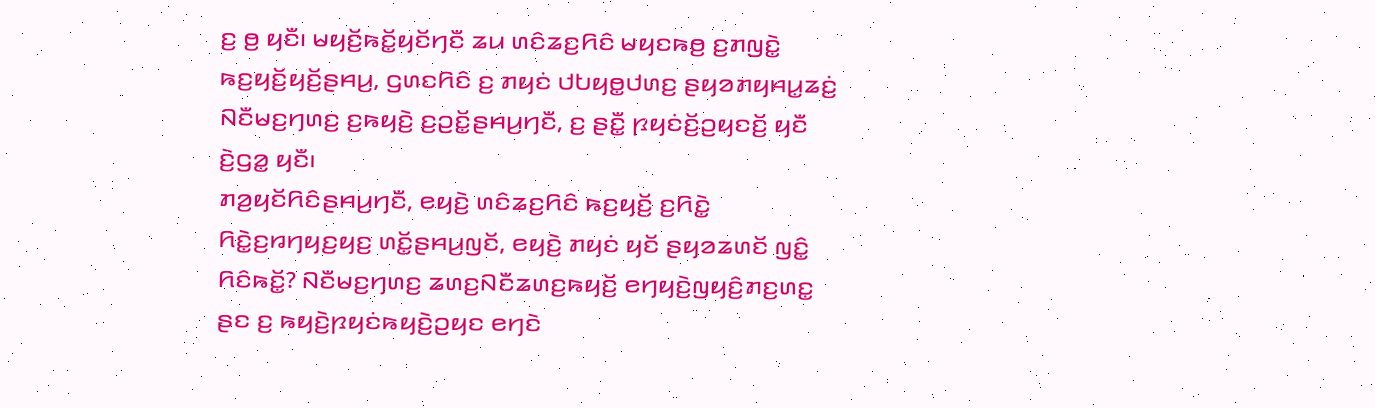ꤢ꤬ ꤥ꤬ ꤟꤢꤪ꤯ ꤗꤟꤢꤩ꤬ꤒꤢꤩ꤭ꤟꤢꤩꤚꤢꤪ ꤘꤣ ꤛꤢꤨꤘꤢ꤬ꤖꤢꤨ ꤗꤟꤢꤒꤥ꤬ ꤢ꤬ꤊꤜꤢꤧ꤭ ꤒꤢ꤬ꤟꤢꤩ꤬ꤟꤢꤩ꤬ꤔꤌꤣ꤬, ꤞꤛꤢꤖꤢꤨ ꤢ꤬ ꤊꤟꤢꤦ ꤓꤝꤟꤥ꤭ꤓꤛꤢ꤬ ꤔꤟꤤꤊꤟꤌꤣ꤭ꤘꤢꤦ꤬ ꤡꤢꤪꤗꤢ꤬ꤚꤛꤢ꤬ ꤢ꤬ꤒꤟꤢꤧ꤬ ꤢ꤬ꤑꤢꤩ꤭ꤔꤌꤣ꤬ꤚꤢꤪ, ꤢ꤬ ꤔꤢꤪ꤭ ꤐꤟꤢꤦꤢꤩ꤬ꤑꤟꤢꤢꤩ꤬ ꤟꤢꤪ ꤢꤧ꤬ꤞꤤ꤭ ꤟꤢꤪ꤯
ꤊꤤ꤬ꤟꤢꤩꤖꤢꤨꤔꤌꤣ꤬ꤚꤢꤪ, ꤕꤟꤢꤧ꤬ ꤛꤢꤨꤘꤢ꤬ꤖꤢꤨ ꤒꤢ꤬ꤟꤢꤩ꤬ ꤢ꤬ꤖꤢꤧ꤭ ꤖꤢꤧ꤭ꤢ꤬ꤙꤚꤟꤢ꤬ꤟꤢ꤬ ꤛꤢꤩ꤭ꤔꤌꤣ꤬ꤜꤢꤩ, ꤕꤟꤢꤧ꤬ ꤊꤟꤢꤦ ꤟꤢꤩ ꤔꤟꤤꤘꤛꤢꤩ ꤜꤢꤨ꤭ ꤖꤢꤨꤒꤢꤩ꤭? ꤡꤢꤪꤗꤢ꤬ꤚꤛꤢ꤬ ꤘꤛꤢ꤬ꤡꤢꤪꤘꤛꤢ꤬ꤒꤟꤢꤩ꤬ ꤕꤚꤟꤢꤧ꤬ꤜꤟꤢꤨ꤬ꤊꤢ꤬ꤛꤢ꤭ ꤔꤢ ꤢ꤬ ꤒꤟꤢꤧ꤬ꤐꤟꤢꤦꤒꤟꤢꤧ꤬ꤑꤟꤢ ꤕꤚꤢꤧ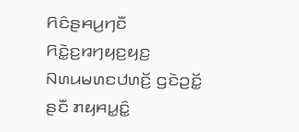ꤖꤢꤨꤔꤌꤣ꤬ꤚꤢꤪ ꤖꤢꤧ꤭ꤢ꤬ꤙꤚꤟꤢ꤬ꤟꤢ꤬ ꤡꤛꤣꤗꤛꤢꤓꤛꤢꤩ꤬ ꤞꤢꤧꤑꤢꤩ꤭ ꤔꤢꤪ ꤊꤟꤌꤣ꤭ꤢꤨ꤭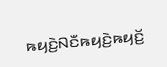ꤒꤟꤢꤧ꤬ꤡꤢꤪꤒꤟꤢꤧ꤬ꤒꤟꤢꤩ꤬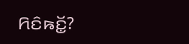ꤖꤢꤨꤒꤢꤩ꤭?